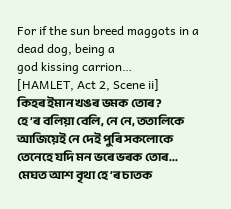For if the sun breed maggots in a
dead dog, being a
god kissing carrion…
[HAMLET, Act 2, Scene ii]
কিহৰ ইমান খঙৰ ভমক তোৰ?
হে’ৰ বলিয়া বেলি, নে নে, ততালিকে
আজিয়েই নে দেই পুৰি সকলোকে
তেনেহে যদি মন ভৰে ভৰক তোৰ...
মেঘত আশ বৃথা হে’ৰ চাতক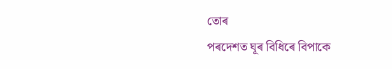তোৰ
পৰদেশত ঘূৰ বিধিৰে বিপাকে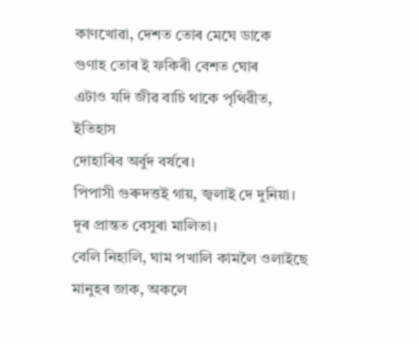কাণখোৱা, দেশত তোৰ মেঘে ডাকে
গুণাহ তোৰ ই ফকিৰী বেশত ঘোৰ
এটাও যদি জীৱ বাচি থাকে পৃথিৱীত, ইতিহাস
দোহাৰিব অর্বুদ বর্ষৰে।
পিপাসী গুৰুদত্তই গায়, জ্বলাই দে দুনিয়া।
দূৰ প্রান্তত বেসুৰা মালিতা।
বেলি নিহালি, ঘাম পখালি কামলৈ ওলাইছে
মানুহৰ জাক, অকলে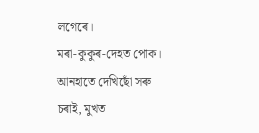লগেৰে।
মৰা-কুকুৰ-দেহত পোক। আনহাতে দেখিছোঁ সৰু
চৰাই, মুখত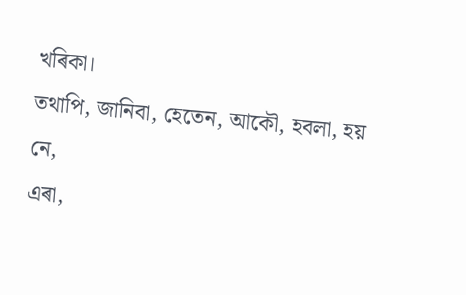খৰিকা।
তথাপি, জানিবা, হেতেন, আকৌ, হবলা, হয় নে,
এৰা,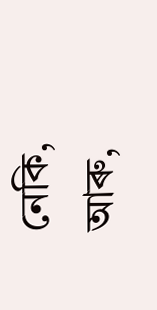নেকি, আৰু,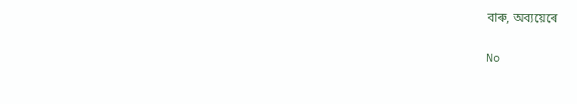বাৰু, অব্যয়েৰে

No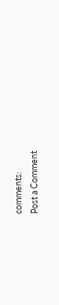comments:
Post a Comment